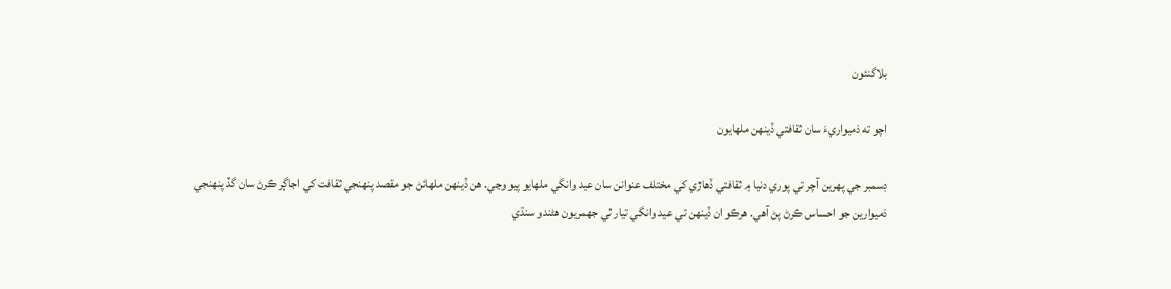بلاگنئون

اچو ته ذميواريءَ سان ثقافتي ڏينهن ملهايون

ڊسمبر جي پهرين آچر تي پوري دنيا ۾ ثقافتي ڏهاڙي کي مختلف عنوانن سان عيد وانگي ملهايو پيو وڃي. هن ڏينهن ملهائڻ جو مقصد پنهنجي ثقافت کي اجاڳر ڪرڻ سان گڏ پنهنجي ذميوارين جو احساس ڪرڻ پڻ آهي. هرڪو ان ڏينهن تي عيد وانگي تيار ٿي جهمريون هڻندو سنڌي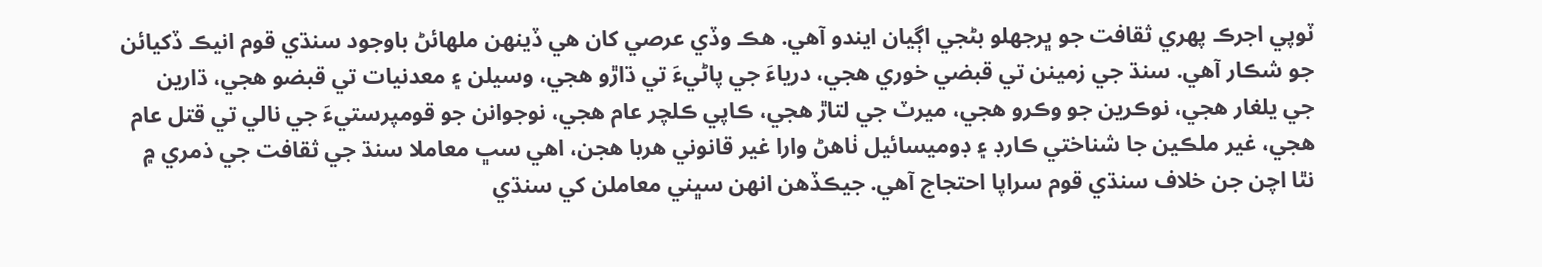ٽوپي اجرڪ پهري ثقافت جو ڀرجهلو بڻجي اڳيان ايندو آهي. هڪ وڏي عرصي کان هي ڏينهن ملهائڻ باوجود سنڌي قوم انيڪ ڏکيائن جو شڪار آهي. سنڌ جي زمينن تي قبضي خوري هجي، درياءَ جي پاڻيءَ تي ڌاڙو هجي، وسيلن ۽ معدنيات تي قبضو هجي، ڌارين جي يلغار هجي، نوڪرين جو وڪرو هجي، ميرٽ جي لتاڙ هجي، ڪاپي ڪلچر عام هجي، نوجوانن جو قومپرستيءَ جي نالي تي قتل عام هجي، غير ملڪين جا شناختي ڪارڊ ۽ ڊوميسائيل ٺاهڻ وارا غير قانوني هربا هجن، اهي سڀ معاملا سنڌ جي ثقافت جي ذمري ۾ نٿا اچن جن خلاف سنڌي قوم سراپا احتجاج آهي. جيڪڏهن انهن سڀني معاملن کي سنڌي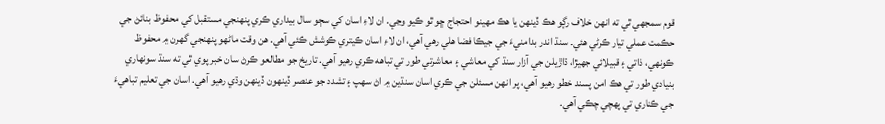قوم سمجهي ٿي ته انهن خلاف رڳو هڪ ڏينهن يا هڪ مهينو احتجاج ڇو ٿو ڪيو وڃي. ان لاءِ اسان کي سڄو سال بيداري ڪري پنهنجي مستقبل کي محفوظ بنائڻ جي حڪمت عملي تيار ڪرڻي هئي۔ سنڌ اندر بدامنيءَ جي جيڪا فضا هلي رهي آهي، ان لاءِ اسان ڪيتري ڪوشش ڪئي آهي. هن وقت ماڻهو پنهنجي گهرن ۾ محفوظ ڪونهي، ذاتي ۽ قبيلائي جهيڙا، ڌاڙيلن جي آزار سنڌ کي معاشي ۽ معاشرتي طور تي تباهه ڪري رھيو آهي. تاريخ جو مطالعو ڪرڻ سان خبر پوي ٿي ته سنڌ سونهاري بنيادي طور تي هڪ امن پسند خطو رهيو آهي، پر انهن مسئلن جي ڪري اسان سنڌين ۾ اڻ سهپ ۽ تشدد جو عنصر ڏينهون ڏينهن وڌي رهيو آهي. اسان جي تعليم تباهيءَ جي ڪناري تي پهچي چڪي آهي.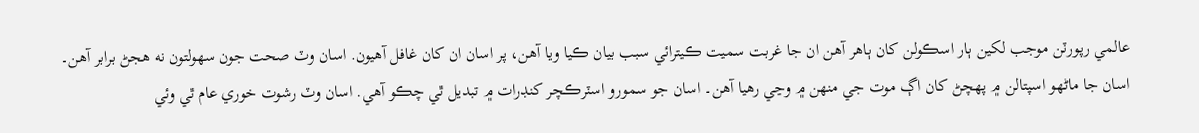عالمي رپورٽن موجب لکين ٻار اسڪولن کان ٻاهر آهن ان جا غربت سميت ڪيترائي سبب بيان ڪيا ويا آهن، پر اسان ان کان غافل آهيون. اسان وٽ صحت جون سهولتون نه هجڻ برابر آهن۔ اسان جا ماڻهو اسپتالن ۾ پهچڻ کان اڳ موت جي منهن ۾ وڃي رهيا آهن۔ اسان جو سمورو اسٽرڪچر کنڊرات ۾ تبديل ٿي چڪو آهي. اسان وٽ رشوت خوري عام ٿي وئي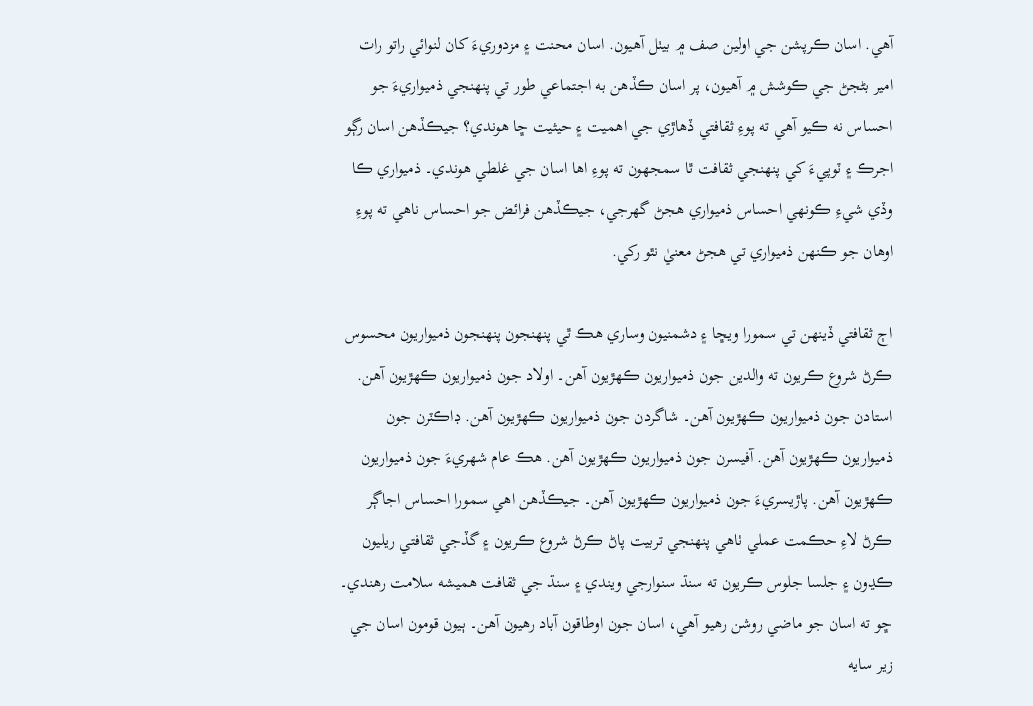آهي. اسان ڪرپشن جي اولين صف ۾ بيٺل آهيون. اسان محنت ۽ مزدوريءَ کان لنوائي راتو رات امير بڻجڻ جي ڪوشش ۾ آهيون، پر اسان ڪڏهن به اجتماعي طور تي پنهنجي ذميواريءَ جو احساس نه ڪيو آهي ته پوءِ ثقافتي ڏهاڙي جي اهميت ۽ حيثيت ڇا هوندي؟ جيڪڏهن اسان رڳو اجرڪ ۽ ٽوپيءَ کي پنهنجي ثقافت ٿا سمجهون ته پوءِ اها اسان جي غلطي هوندي۔ ذميواري ڪا وڏي شيءِ ڪونهي احساس ذميواري ھجڻ گهرجي، جيڪڏهن فرائض جو احساس ناهي ته پوءِ اوهان جو ڪنھن ذميواري تي ھجڻ معنيٰ نٿو رکي.

اڄ ثقافتي ڏينهن تي سمورا ويڇا ۽ دشمنيون وساري هڪ ٿي پنهنجون پنهنجون ذميواريون محسوس ڪرڻ شروع ڪريون ته والدين جون ذميواريون ڪهڙيون آهن۔ اولاد جون ذميواريون ڪهڙيون آهن. استادن جون ذميواريون ڪهڙيون آهن۔ شاگردن جون ذميواريون ڪهڙيون آهن. ڊاڪٽرن جون ذميواريون ڪهڙيون آهن. آفيسرن جون ذميواريون ڪهڙيون آهن. هڪ عام شهريءَ جون ذميواريون ڪهڙيون آهن. پاڙيسريءَ جون ذميواريون ڪهڙيون آهن۔ جيڪڏهن اهي سمورا احساس اجاڳر ڪرڻ لاءِ حڪمت عملي ٺاهي پنهنجي تربيت پاڻ ڪرڻ شروع ڪريون ۽ گڏجي ثقافتي ريليون ڪڍون ۽ جلسا جلوس ڪريون ته سنڌ سنوارجي ويندي ۽ سنڌ جي ثقافت هميشه سلامت رهندي۔ ڇو ته اسان جو ماضي روشن رهيو آهي، اسان جون اوطاقون آباد رهيون آهن۔ ٻيون قومون اسان جي زير سايه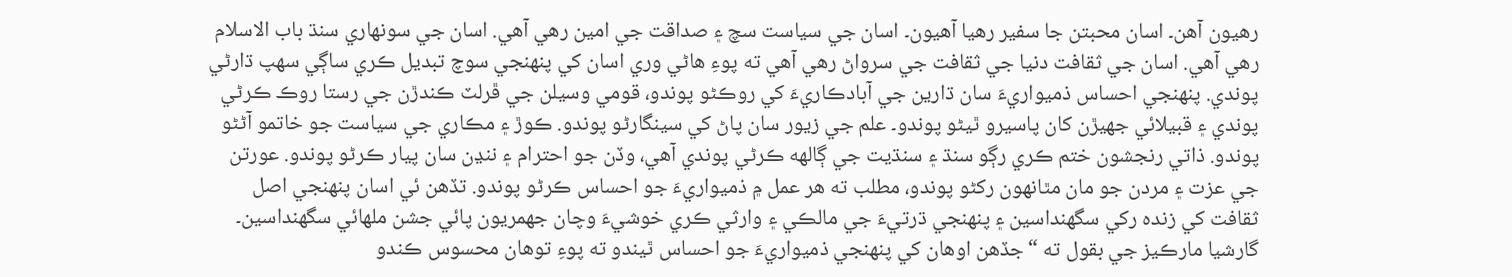رهيون آهن۔ اسان محبتن جا سفير رهيا آهيون۔ اسان جي سياست سچ ۽ صداقت جي امين رهي آهي. اسان جي سونهاري سنڌ باب الاسلام رهي آهي. اسان جي ثقافت دنيا جي ثقافت جي سرواڻ رهي آهي ته پوءِ هاڻي وري اسان کي پنهنجي سوچ تبديل ڪري ساڳي سهپ ڌارڻي پوندي. پنهنجي احساس ذميواريءَ سان ڌارين جي آبادڪاريءَ کي روڪڻو پوندو، قومي وسيلن جي ڦرلٽ ڪندڙن جي رستا روڪ ڪرڻي پوندي ۽ قبيلائي جهيڙن کان پاسيرو ٿيڻو پوندو۔ علم جي زيور سان پاڻ کي سينگارڻو پوندو. ڪوڙ ۽ مڪاري جي سياست جو خاتمو آڻڻو پوندو. ذاتي رنجشون ختم ڪري رڳو سنڌ ۽ سنڌيت جي ڳالهه ڪرڻي پوندي آهي، وڏن جو احترام ۽ ننڍن سان پيار ڪرڻو پوندو. عورتن جي عزت ۽ مردن جو مان مٿانهون رکڻو پوندو، مطلب ته هر عمل ۾ ذميواريءَ جو احساس ڪرڻو پوندو. تڏهن ئي اسان پنهنجي اصل ثقافت کي زنده رکي سگهنداسين ۽ پنهنجي ڌرتيءَ جي مالڪي ۽ وارثي ڪري خوشيءَ وچان جهمريون پائي جشن ملهائي سگهنداسين۔ گارشيا مارڪيز جي بقول ته “جڏهن اوهان کي پنهنجي ذميواريءَ جو احساس ٿيندو ته پوءِ توهان محسوس ڪندو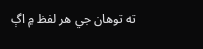ته توهان جي هر لفظ ۾ اڳ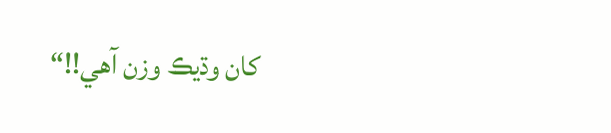کان وڌيڪ وزن آهي!!“